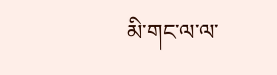མི་གང་ལ་ལ་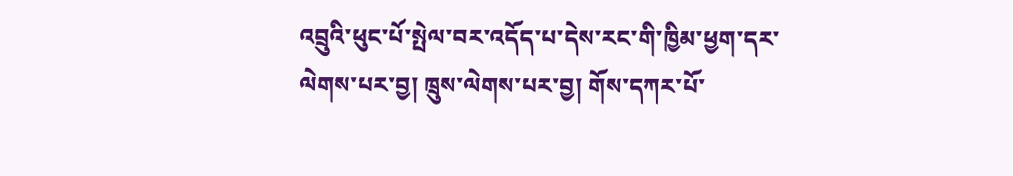འབྲུའི་ཕུང་པོ་སྤེལ་བར་འདོད་པ་དེས་རང་གི་ཁྱིམ་ཕྱག་དར་ལེགས་པར་བྱ། ཁྲུས་ལེགས་པར་བྱ། གོས་དཀར་པོ་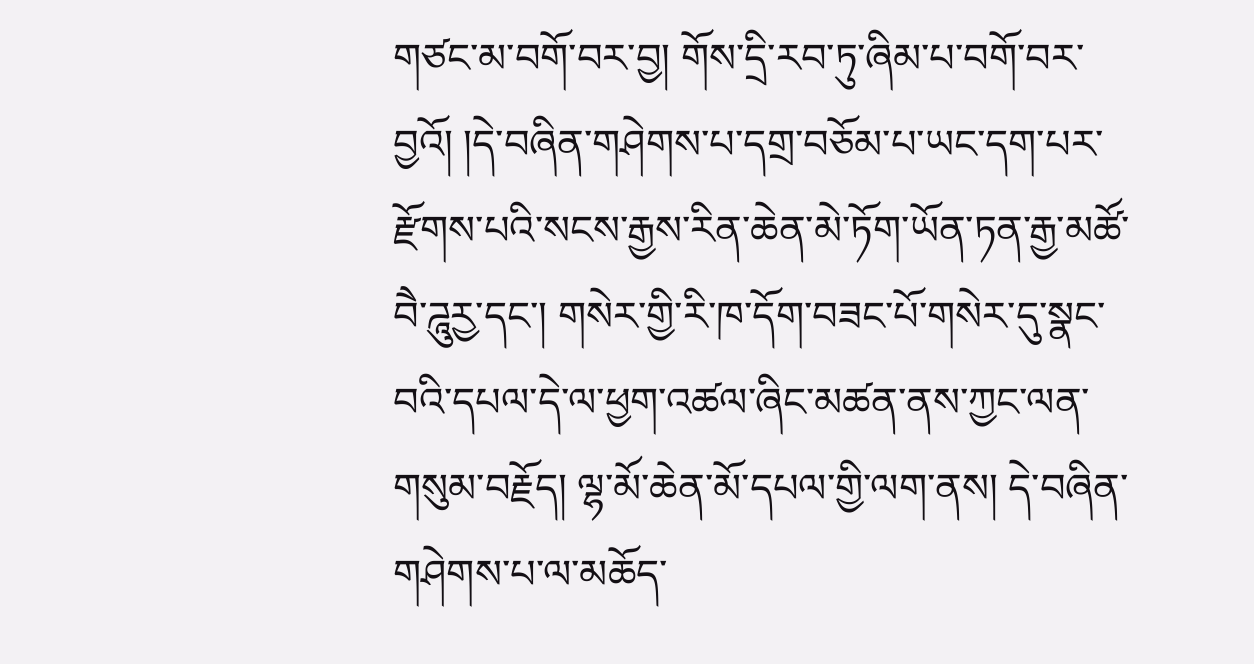གཙང་མ་བགོ་བར་བྱ། གོས་དྲི་རབ་ཏུ་ཞིམ་པ་བགོ་བར་བྱའོ། །དེ་བཞིན་གཤེགས་པ་དགྲ་བཅོམ་པ་ཡང་དག་པར་རྫོགས་པའི་སངས་རྒྱས་རིན་ཆེན་མེ་ཏོག་ཡོན་ཏན་རྒྱ་མཚོ་བཻ་ཌཱུརྱ་དང་། གསེར་གྱི་རི་ཁ་དོག་བཟང་པོ་གསེར་དུ་སྣང་བའི་དཔལ་དེ་ལ་ཕྱག་འཚལ་ཞིང་མཚན་ནས་ཀྱང་ལན་གསུམ་བརྗོད། ལྷ་མོ་ཆེན་མོ་དཔལ་གྱི་ལག་ནས། དེ་བཞིན་གཤེགས་པ་ལ་མཆོད་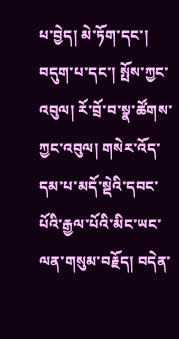པ་བྱེད། མེ་ཏོག་དང་། བདུག་པ་དང་། སྤོས་ཀྱང་འབུལ། རོ་བྲོ་བ་སྣ་ཚོགས་ཀྱང་འབུལ། གསེར་འོད་དམ་པ་མདོ་སྡེའི་དབང་པོའི་རྒྱལ་པོའི་མིང་ཡང་ལན་གསུམ་བརྗོད། བདེན་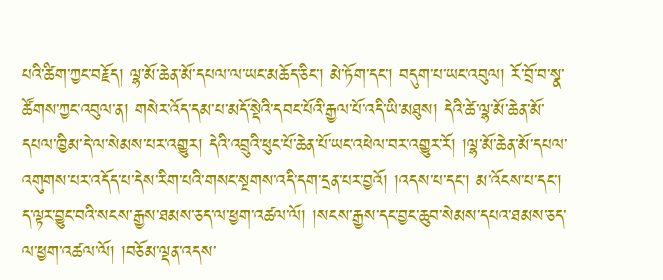པའི་ཚིག་ཀྱང་བརྗོད། ལྷ་མོ་ཆེན་མོ་དཔལ་ལ་ཡང་མཆོད་ཅིང་། མེ་ཏོག་དང་། བདུག་པ་ཡང་འབུལ། རོ་བྲོ་བ་སྣ་ཚོགས་ཀྱང་འབུལ་ན། གསེར་འོད་དམ་པ་མདོ་སྡེའི་དབང་པོའི་རྒྱལ་པོ་འདི་ཡི་མཐུས། དེའི་ཚེ་ལྷ་མོ་ཆེན་མོ་དཔལ་ཁྱིམ་དེ་ལ་སེམས་པར་འགྱུར། དེའི་འབྲུའི་ཕུང་པོ་ཆེན་པོ་ཡང་འཕེལ་བར་འགྱུར་རོ། །ལྷ་མོ་ཆེན་མོ་དཔལ་འགུགས་པར་འདོད་པ་དེས་རིག་པའི་གསང་སྔགས་འདི་དག་དྲན་པར་བྱའོ། །འདས་པ་དང་། མ་འོངས་པ་དང་། ད་ལྟར་བྱུང་བའི་སངས་རྒྱས་ཐམས་ཅད་ལ་ཕྱག་འཚལ་ལོ། །སངས་རྒྱས་དང་བྱང་ཆུབ་སེམས་དཔའ་ཐམས་ཅད་ལ་ཕྱག་འཚལ་ལོ། །བཅོམ་ལྡན་འདས་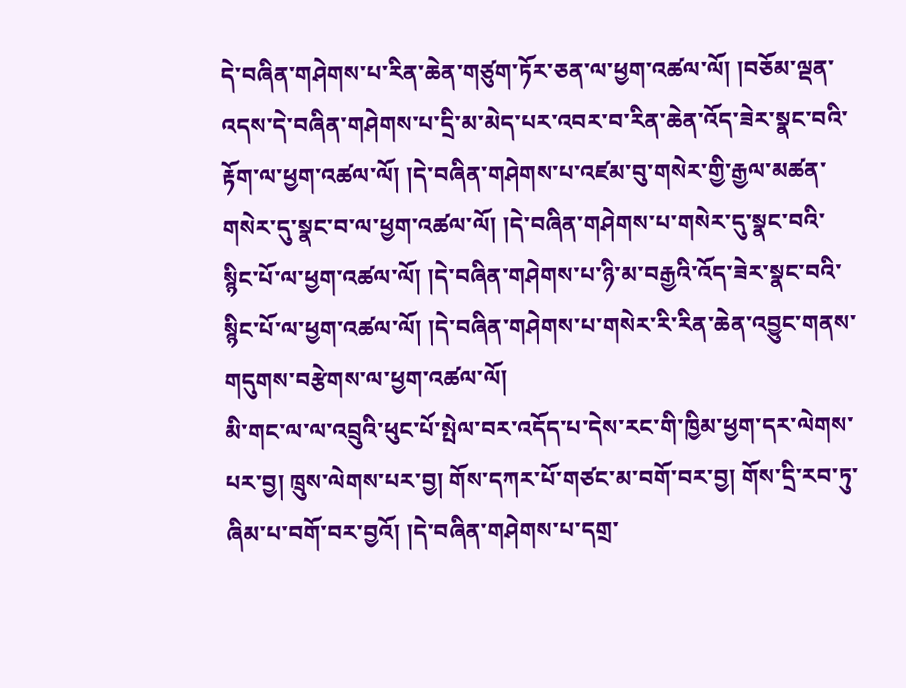དེ་བཞིན་གཤེགས་པ་རིན་ཆེན་གཙུག་ཏོར་ཅན་ལ་ཕྱག་འཚལ་ལོ། །བཅོམ་ལྡན་འདས་དེ་བཞིན་གཤེགས་པ་དྲི་མ་མེད་པར་འབར་བ་རིན་ཆེན་འོད་ཟེར་སྣང་བའི་རྟོག་ལ་ཕྱག་འཚལ་ལོ། །དེ་བཞིན་གཤེགས་པ་འཛམ་བུ་གསེར་གྱི་རྒྱལ་མཚན་གསེར་དུ་སྣང་བ་ལ་ཕྱག་འཚལ་ལོ། །དེ་བཞིན་གཤེགས་པ་གསེར་དུ་སྣང་བའི་སྙིང་པོ་ལ་ཕྱག་འཚལ་ལོ། །དེ་བཞིན་གཤེགས་པ་ཉི་མ་བརྒྱའི་འོད་ཟེར་སྣང་བའི་སྙིང་པོ་ལ་ཕྱག་འཚལ་ལོ། །དེ་བཞིན་གཤེགས་པ་གསེར་རི་རིན་ཆེན་འབྱུང་གནས་གདུགས་བརྩེགས་ལ་ཕྱག་འཚལ་ལོ།
མི་གང་ལ་ལ་འབྲུའི་ཕུང་པོ་སྤེལ་བར་འདོད་པ་དེས་རང་གི་ཁྱིམ་ཕྱག་དར་ལེགས་པར་བྱ། ཁྲུས་ལེགས་པར་བྱ། གོས་དཀར་པོ་གཙང་མ་བགོ་བར་བྱ། གོས་དྲི་རབ་ཏུ་ཞིམ་པ་བགོ་བར་བྱའོ། །དེ་བཞིན་གཤེགས་པ་དགྲ་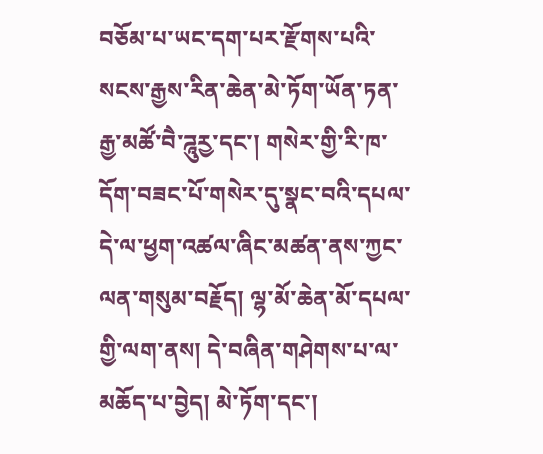བཅོམ་པ་ཡང་དག་པར་རྫོགས་པའི་སངས་རྒྱས་རིན་ཆེན་མེ་ཏོག་ཡོན་ཏན་རྒྱ་མཚོ་བཻ་ཌཱུརྱ་དང་། གསེར་གྱི་རི་ཁ་དོག་བཟང་པོ་གསེར་དུ་སྣང་བའི་དཔལ་དེ་ལ་ཕྱག་འཚལ་ཞིང་མཚན་ནས་ཀྱང་ལན་གསུམ་བརྗོད། ལྷ་མོ་ཆེན་མོ་དཔལ་གྱི་ལག་ནས། དེ་བཞིན་གཤེགས་པ་ལ་མཆོད་པ་བྱེད། མེ་ཏོག་དང་།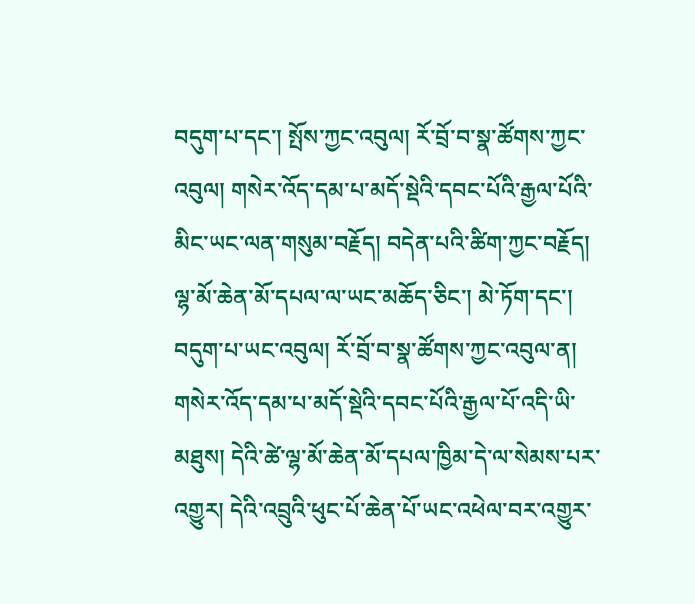བདུག་པ་དང་། སྤོས་ཀྱང་འབུལ། རོ་བྲོ་བ་སྣ་ཚོགས་ཀྱང་འབུལ། གསེར་འོད་དམ་པ་མདོ་སྡེའི་དབང་པོའི་རྒྱལ་པོའི་མིང་ཡང་ལན་གསུམ་བརྗོད། བདེན་པའི་ཚིག་ཀྱང་བརྗོད། ལྷ་མོ་ཆེན་མོ་དཔལ་ལ་ཡང་མཆོད་ཅིང་། མེ་ཏོག་དང་། བདུག་པ་ཡང་འབུལ། རོ་བྲོ་བ་སྣ་ཚོགས་ཀྱང་འབུལ་ན། གསེར་འོད་དམ་པ་མདོ་སྡེའི་དབང་པོའི་རྒྱལ་པོ་འདི་ཡི་མཐུས། དེའི་ཚེ་ལྷ་མོ་ཆེན་མོ་དཔལ་ཁྱིམ་དེ་ལ་སེམས་པར་འགྱུར། དེའི་འབྲུའི་ཕུང་པོ་ཆེན་པོ་ཡང་འཕེལ་བར་འགྱུར་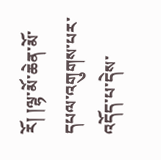རོ། །ལྷ་མོ་ཆེན་མོ་དཔལ་འགུགས་པར་འདོད་པ་དེས་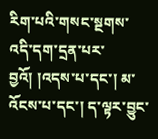རིག་པའི་གསང་སྔགས་འདི་དག་དྲན་པར་བྱའོ། །འདས་པ་དང་། མ་འོངས་པ་དང་། ད་ལྟར་བྱུང་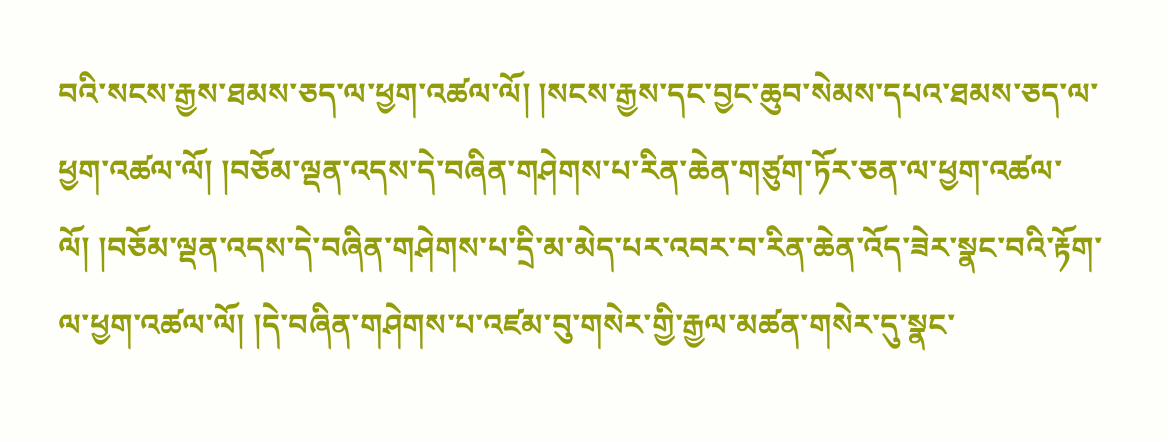བའི་སངས་རྒྱས་ཐམས་ཅད་ལ་ཕྱག་འཚལ་ལོ། །སངས་རྒྱས་དང་བྱང་ཆུབ་སེམས་དཔའ་ཐམས་ཅད་ལ་ཕྱག་འཚལ་ལོ། །བཅོམ་ལྡན་འདས་དེ་བཞིན་གཤེགས་པ་རིན་ཆེན་གཙུག་ཏོར་ཅན་ལ་ཕྱག་འཚལ་ལོ། །བཅོམ་ལྡན་འདས་དེ་བཞིན་གཤེགས་པ་དྲི་མ་མེད་པར་འབར་བ་རིན་ཆེན་འོད་ཟེར་སྣང་བའི་རྟོག་ལ་ཕྱག་འཚལ་ལོ། །དེ་བཞིན་གཤེགས་པ་འཛམ་བུ་གསེར་གྱི་རྒྱལ་མཚན་གསེར་དུ་སྣང་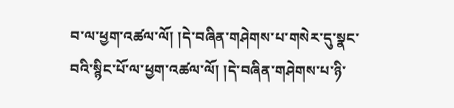བ་ལ་ཕྱག་འཚལ་ལོ། །དེ་བཞིན་གཤེགས་པ་གསེར་དུ་སྣང་བའི་སྙིང་པོ་ལ་ཕྱག་འཚལ་ལོ། །དེ་བཞིན་གཤེགས་པ་ཉི་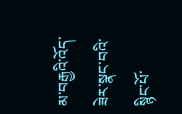མ་བརྒྱའི་འོད་ཟེར་སྣང་བའི་སྙིང་པོ་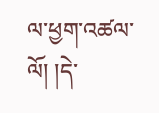ལ་ཕྱག་འཚལ་ལོ། །དེ་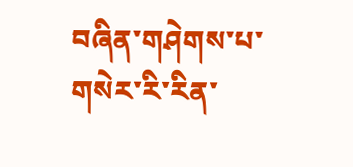བཞིན་གཤེགས་པ་གསེར་རི་རིན་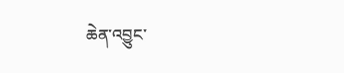ཆེན་འབྱུང་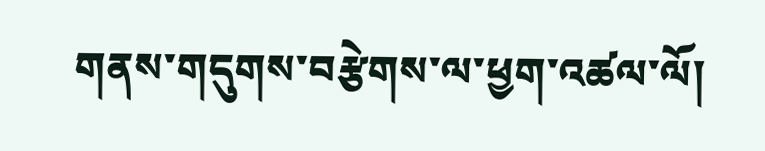གནས་གདུགས་བརྩེགས་ལ་ཕྱག་འཚལ་ལོ།